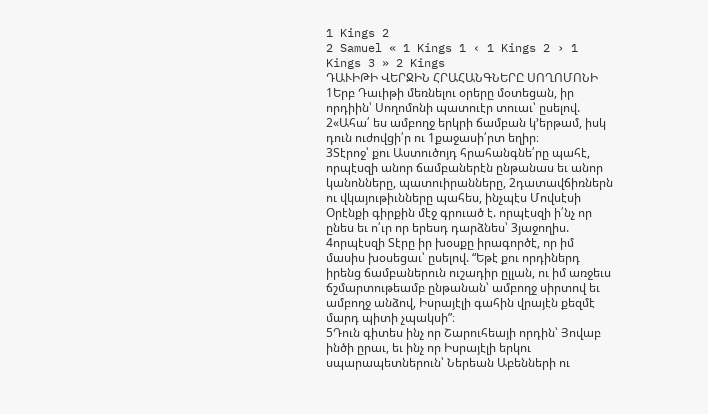1 Kings 2
2 Samuel « 1 Kings 1 ‹ 1 Kings 2 › 1 Kings 3 » 2 Kings
ԴԱՒԻԹԻ ՎԵՐՋԻՆ ՀՐԱՀԱՆԳՆԵՐԸ ՍՈՂՈՄՈՆԻ
1Երբ Դաւիթի մեռնելու օրերը մօտեցան, իր որդիին՝ Սողոմոնի պատուէր տուաւ՝ ըսելով.
2«Ահա՛ ես ամբողջ երկրի ճամբան կ’երթամ, իսկ դուն ուժովցի՛ր ու 1քաջասի՛րտ եղիր։
3Տէրոջ՝ քու Աստուծոյդ հրահանգնե՛րը պահէ, որպէսզի անոր ճամբաներէն ընթանաս եւ անոր կանոնները, պատուիրանները, 2դատավճիռներն ու վկայութիւնները պահես, ինչպէս Մովսէսի Օրէնքի գիրքին մէջ գրուած է. որպէսզի ի՛նչ որ ընես եւ ո՛ւր որ երեսդ դարձնես՝ 3յաջողիս.
4որպէսզի Տէրը իր խօսքը իրագործէ, որ իմ մասիս խօսեցաւ՝ ըսելով. “Եթէ քու որդիներդ իրենց ճամբաներուն ուշադիր ըլլան, ու իմ առջեւս ճշմարտութեամբ ընթանան՝ ամբողջ սիրտով եւ ամբողջ անձով, Իսրայէլի գահին վրայէն քեզմէ մարդ պիտի չպակսի”։
5Դուն գիտես ինչ որ Շարուհեայի որդին՝ Յովաբ ինծի ըրաւ, եւ ինչ որ Իսրայէլի երկու սպարապետներուն՝ Ներեան Աբենների ու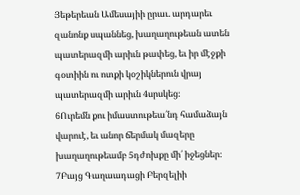Յեթերեան Ամեսայիի ըրաւ. արդարեւ զանոնք սպաննեց, խաղաղութեան ատեն պատերազմի արիւն թափեց, եւ իր մէջքի գօտիին ու ոտքի կօշիկներուն վրայ պատերազմի արիւն 4սրսկեց։
6Ուրեմն քու իմաստութեա՛նդ համաձայն վարուէ, եւ անոր ճերմակ մազերը խաղաղութեամբ 5դժոխքը մի՛ իջեցներ։
7Բայց Գաղաադացի Բերզելիի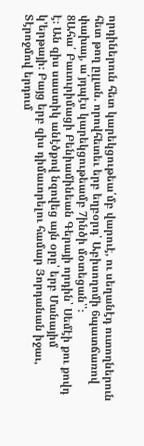որդիներուն հետ կարեկցութեա՛մբ վարուէ, ու սեղանէդ ուտողներուն հետ թող ըլլան. որովհետեւ երբ եղբօրդ՝ Աբիսողոմի 6պատճառով փախայ, ա՛յդպէս կարեկցութեամբ 7ինծի մօտեցան՝՝։
8Ահա՛ Բաւուրիմացի Բենիամինեան Գերայի որդին՝ Սեմէի քու քովդ է։ Ան զիս սաստիկ անէծքով նզովեց այն օրը՝ երբ Մանայիմ կ’երթայի։ Բայց երբ զիս դիմաւորելու համար Յորդանան իջաւ, Տէրոջմով երդում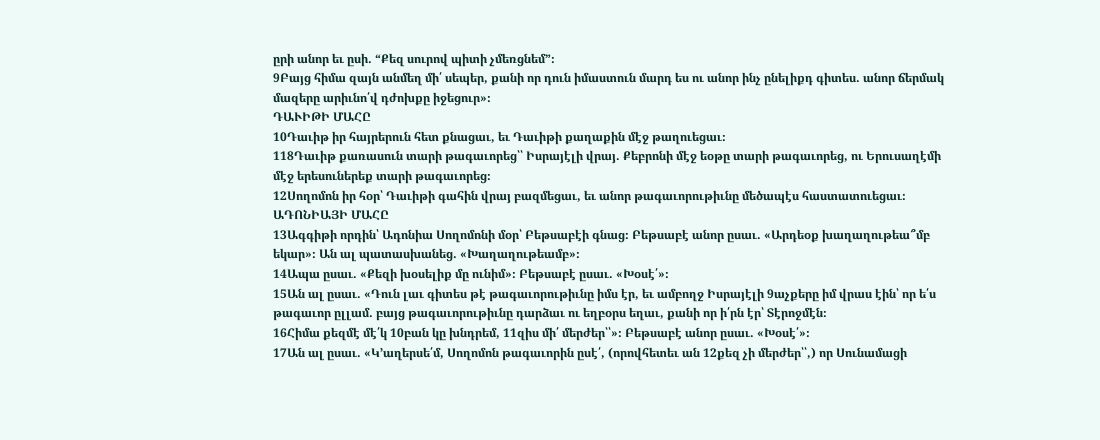ըրի անոր եւ ըսի. “Քեզ սուրով պիտի չմեռցնեմ”։
9Բայց հիմա զայն անմեղ մի՛ սեպեր, քանի որ դուն իմաստուն մարդ ես ու անոր ինչ ընելիքդ գիտես. անոր ճերմակ մազերը արիւնո՛վ դժոխքը իջեցուր»։
ԴԱՒԻԹԻ ՄԱՀԸ
10Դաւիթ իր հայրերուն հետ քնացաւ, եւ Դաւիթի քաղաքին մէջ թաղուեցաւ։
118Դաւիթ քառասուն տարի թագաւորեց՝՝ Իսրայէլի վրայ. Քեբրոնի մէջ եօթը տարի թագաւորեց, ու Երուսաղէմի մէջ երեսուներեք տարի թագաւորեց։
12Սողոմոն իր հօր՝ Դաւիթի գահին վրայ բազմեցաւ, եւ անոր թագաւորութիւնը մեծապէս հաստատուեցաւ։
ԱԴՈՆԻԱՅԻ ՄԱՀԸ
13Ագգիթի որդին՝ Ադոնիա Սողոմոնի մօր՝ Բեթսաբէի գնաց։ Բեթսաբէ անոր ըսաւ. «Արդեօք խաղաղութեա՞մբ եկար»։ Ան ալ պատասխանեց. «Խաղաղութեամբ»։
14Ապա ըսաւ. «Քեզի խօսելիք մը ունիմ»։ Բեթսաբէ ըսաւ. «Խօսէ՛»։
15Ան ալ ըսաւ. «Դուն լաւ գիտես թէ թագաւորութիւնը իմս էր, եւ ամբողջ Իսրայէլի 9աչքերը իմ վրաս էին՝ որ ե՛ս թագաւոր ըլլամ. բայց թագաւորութիւնը դարձաւ ու եղբօրս եղաւ, քանի որ ի՛րն էր՝ Տէրոջմէն։
16Հիմա քեզմէ մէ՛կ 10բան կը խնդրեմ, 11զիս մի՛ մերժեր՝՝»։ Բեթսաբէ անոր ըսաւ. «Խօսէ՛»։
17Ան ալ ըսաւ. «Կ’աղերսե՛մ, Սողոմոն թագաւորին ըսէ՛, (որովհետեւ ան 12քեզ չի մերժեր՝՝,) որ Սունամացի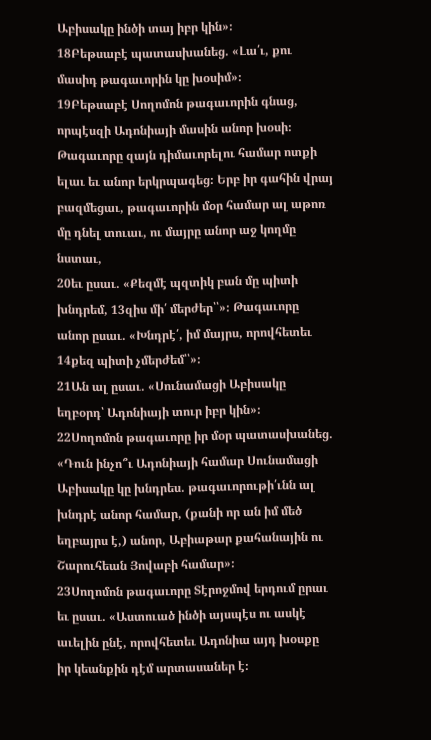Աբիսակը ինծի տայ իբր կին»։
18Բեթսաբէ պատասխանեց. «Լա՛ւ, քու մասիդ թագաւորին կը խօսիմ»։
19Բեթսաբէ Սողոմոն թագաւորին գնաց, որպէսզի Ադոնիայի մասին անոր խօսի։ Թագաւորը զայն դիմաւորելու համար ոտքի ելաւ եւ անոր երկրպագեց։ Երբ իր գահին վրայ բազմեցաւ, թագաւորին մօր համար ալ աթոռ մը դնել տուաւ, ու մայրը անոր աջ կողմը նստաւ,
20եւ ըսաւ. «Քեզմէ պզտիկ բան մը պիտի խնդրեմ, 13զիս մի՛ մերժեր՝՝»։ Թագաւորը անոր ըսաւ. «Խնդրէ՛, իմ մայրս, որովհետեւ 14քեզ պիտի չմերժեմ՝՝»։
21Ան ալ ըսաւ. «Սունամացի Աբիսակը եղբօրդ՝ Ադոնիայի տուր իբր կին»։
22Սողոմոն թագաւորը իր մօր պատասխանեց. «Դուն ինչո՞ւ Ադոնիայի համար Սունամացի Աբիսակը կը խնդրես. թագաւորութի՛ւնն ալ խնդրէ անոր համար, (քանի որ ան իմ մեծ եղբայրս է,) անոր, Աբիաթար քահանային ու Շարուհեան Յովաբի համար»։
23Սողոմոն թագաւորը Տէրոջմով երդում ըրաւ եւ ըսաւ. «Աստուած ինծի այսպէս ու ասկէ աւելին ընէ, որովհետեւ Ադոնիա այդ խօսքը իր կեանքին դէմ արտասաներ է։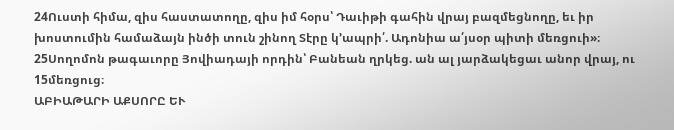24Ուստի հիմա, զիս հաստատողը, զիս իմ հօրս՝ Դաւիթի գահին վրայ բազմեցնողը, եւ իր խոստումին համաձայն ինծի տուն շինող Տէրը կ’ապրի՛. Ադոնիա ա՛յսօր պիտի մեռցուի»։
25Սողոմոն թագաւորը Յովիադայի որդին՝ Բանեան ղրկեց. ան ալ յարձակեցաւ անոր վրայ, ու 15մեռցուց։
ԱԲԻԱԹԱՐԻ ԱՔՍՈՐԸ ԵՒ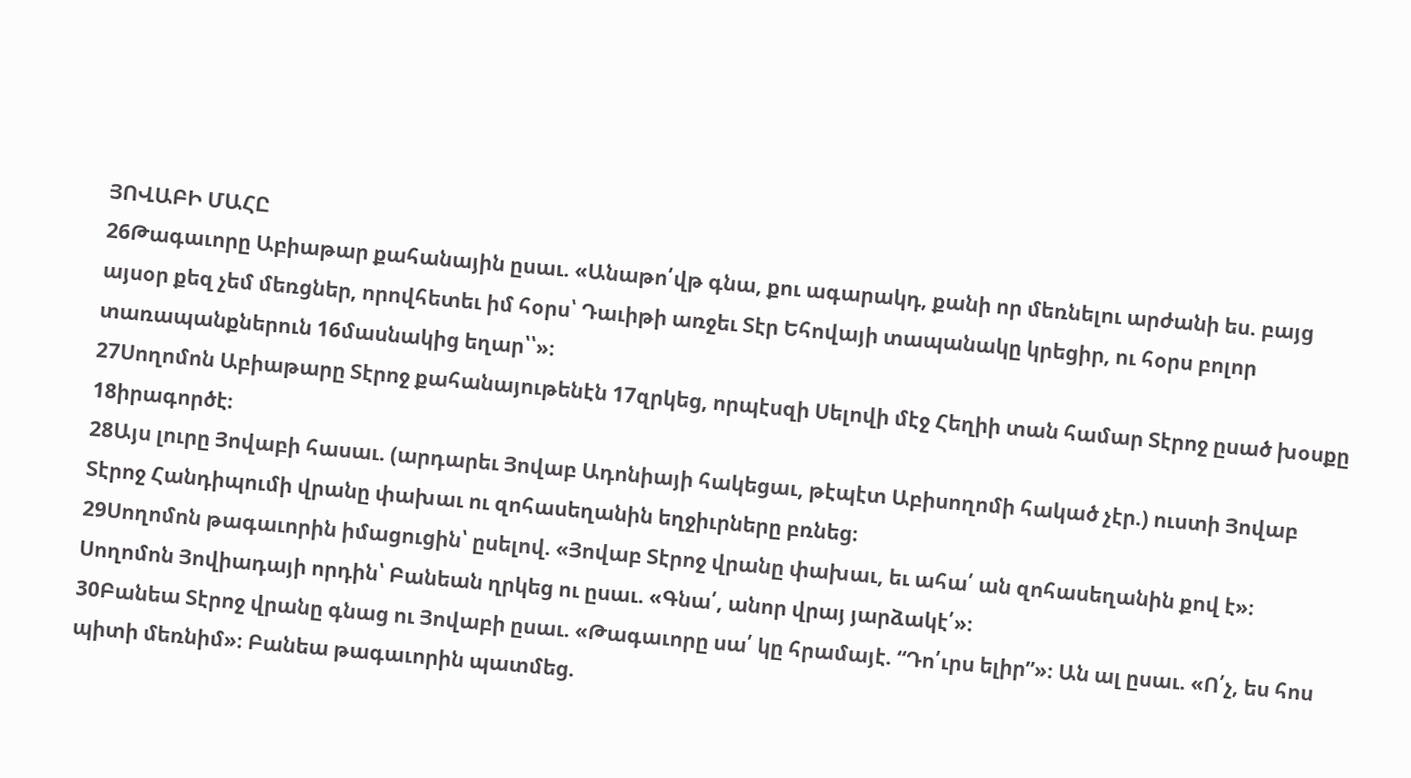ՅՈՎԱԲԻ ՄԱՀԸ
26Թագաւորը Աբիաթար քահանային ըսաւ. «Անաթո՛վթ գնա, քու ագարակդ, քանի որ մեռնելու արժանի ես. բայց այսօր քեզ չեմ մեռցներ, որովհետեւ իմ հօրս՝ Դաւիթի առջեւ Տէր Եհովայի տապանակը կրեցիր, ու հօրս բոլոր տառապանքներուն 16մասնակից եղար՝՝»։
27Սողոմոն Աբիաթարը Տէրոջ քահանայութենէն 17զրկեց, որպէսզի Սելովի մէջ Հեղիի տան համար Տէրոջ ըսած խօսքը 18իրագործէ։
28Այս լուրը Յովաբի հասաւ. (արդարեւ Յովաբ Ադոնիայի հակեցաւ, թէպէտ Աբիսողոմի հակած չէր.) ուստի Յովաբ Տէրոջ Հանդիպումի վրանը փախաւ ու զոհասեղանին եղջիւրները բռնեց։
29Սողոմոն թագաւորին իմացուցին՝ ըսելով. «Յովաբ Տէրոջ վրանը փախաւ, եւ ահա՛ ան զոհասեղանին քով է»։ Սողոմոն Յովիադայի որդին՝ Բանեան ղրկեց ու ըսաւ. «Գնա՛, անոր վրայ յարձակէ՛»։
30Բանեա Տէրոջ վրանը գնաց ու Յովաբի ըսաւ. «Թագաւորը սա՛ կը հրամայէ. “Դո՛ւրս ելիր”»։ Ան ալ ըսաւ. «Ո՛չ, ես հոս պիտի մեռնիմ»։ Բանեա թագաւորին պատմեց.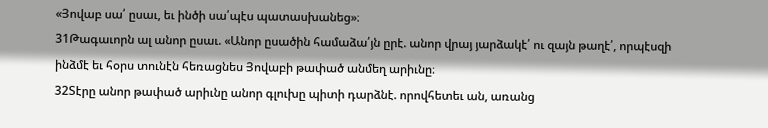«Յովաբ սա՛ ըսաւ, եւ ինծի սա՛պէս պատասխանեց»։
31Թագաւորն ալ անոր ըսաւ. «Անոր ըսածին համաձա՛յն ըրէ. անոր վրայ յարձակէ՛ ու զայն թաղէ՛, որպէսզի ինձմէ եւ հօրս տունէն հեռացնես Յովաբի թափած անմեղ արիւնը։
32Տէրը անոր թափած արիւնը անոր գլուխը պիտի դարձնէ. որովհետեւ ան, առանց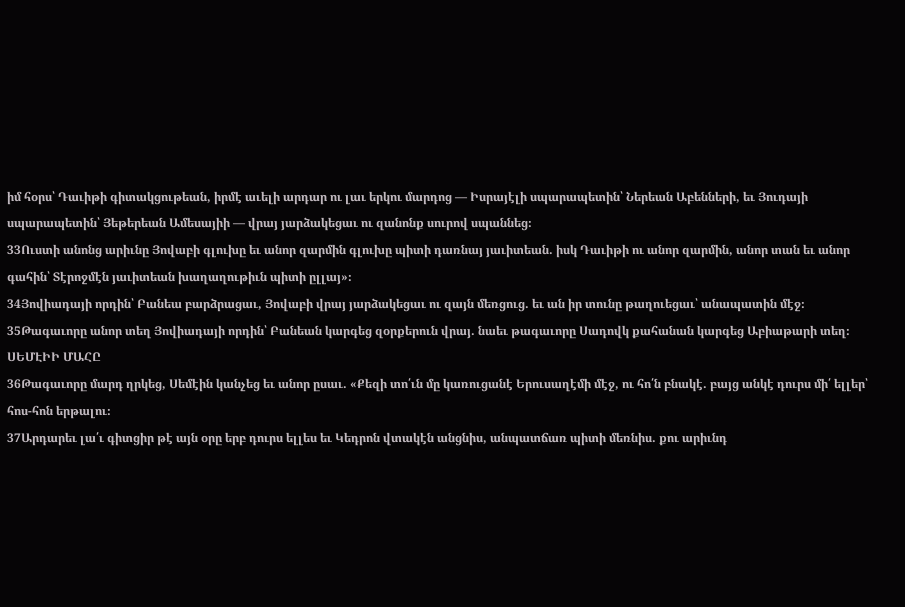իմ հօրս՝ Դաւիթի գիտակցութեան, իրմէ աւելի արդար ու լաւ երկու մարդոց — Իսրայէլի սպարապետին՝ Ներեան Աբենների, եւ Յուդայի սպարապետին՝ Յեթերեան Ամեսայիի — վրայ յարձակեցաւ ու զանոնք սուրով սպաննեց։
33Ուստի անոնց արիւնը Յովաբի գլուխը եւ անոր զարմին գլուխը պիտի դառնայ յաւիտեան. իսկ Դաւիթի ու անոր զարմին, անոր տան եւ անոր գահին՝ Տէրոջմէն յաւիտեան խաղաղութիւն պիտի ըլլայ»։
34Յովիադայի որդին՝ Բանեա բարձրացաւ, Յովաբի վրայ յարձակեցաւ ու զայն մեռցուց. եւ ան իր տունը թաղուեցաւ՝ անապատին մէջ։
35Թագաւորը անոր տեղ Յովիադայի որդին՝ Բանեան կարգեց զօրքերուն վրայ. նաեւ թագաւորը Սադովկ քահանան կարգեց Աբիաթարի տեղ։
ՍԵՄԷԻԻ ՄԱՀԸ
36Թագաւորը մարդ ղրկեց, Սեմէին կանչեց եւ անոր ըսաւ. «Քեզի տո՛ւն մը կառուցանէ Երուսաղէմի մէջ, ու հո՛ն բնակէ. բայց անկէ դուրս մի՛ ելլեր՝ հոս-հոն երթալու։
37Արդարեւ լա՛ւ գիտցիր թէ այն օրը երբ դուրս ելլես եւ Կեդրոն վտակէն անցնիս, անպատճառ պիտի մեռնիս. քու արիւնդ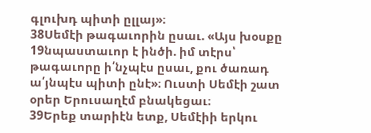գլուխդ պիտի ըլլայ»։
38Սեմէի թագաւորին ըսաւ. «Այս խօսքը 19նպաստաւոր է ինծի. իմ տէրս՝ թագաւորը ի՛նչպէս ըսաւ, քու ծառադ ա՛յնպէս պիտի ընէ»։ Ուստի Սեմէի շատ օրեր Երուսաղէմ բնակեցաւ։
39Երեք տարիէն ետք, Սեմէիի երկու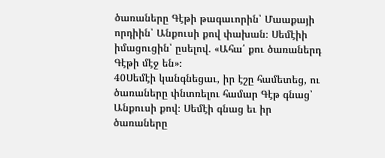ծառաները Գէթի թագաւորին՝ Մաաքայի որդիին՝ Անքուսի քով փախան։ Սեմէիի իմացուցին՝ ըսելով. «Ահա՛ քու ծառաներդ Գէթի մէջ են»։
40Սեմէի կանգնեցաւ, իր էշը համետեց, ու ծառաները փնտռելու համար Գէթ գնաց՝ Անքուսի քով։ Սեմէի գնաց եւ իր ծառաները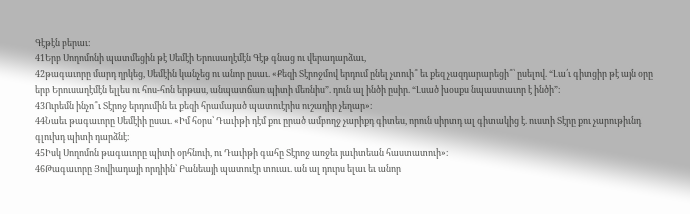Գէթէն բերաւ։
41Երբ Սողոմոնի պատմեցին թէ Սեմէի Երուսաղէմէն Գէթ գնաց ու վերադարձաւ,
42թագաւորը մարդ ղրկեց, Սեմէին կանչեց ու անոր ըսաւ. «Քեզի Տէրոջմով երդում ընել չտուի՞ եւ քեզ չազդարարեցի՞՝ ըսելով. “Լա՛ւ գիտցիր թէ այն օրը երբ Երուսաղէմէն ելլես ու հոս-հոն երթաս, անպատճառ պիտի մեռնիս”. դուն ալ ինծի ըսիր. “Լսած խօսքս նպաստաւոր է ինծի”։
43Ուրեմն ինչո՞ւ Տէրոջ երդումին եւ քեզի հրամայած պատուէրիս ուշադիր չեղար»։
44Նաեւ թագաւորը Սեմէիի ըսաւ. «Իմ հօրս՝ Դաւիթի դէմ քու ըրած ամբողջ չարիքդ գիտես, որուն սիրտդ ալ գիտակից է. ուստի Տէրը քու չարութիւնդ գլուխդ պիտի դարձնէ։
45Իսկ Սողոմոն թագաւորը պիտի օրհնուի, ու Դաւիթի գահը Տէրոջ առջեւ յաւիտեան հաստատուի»։
46Թագաւորը Յովիադայի որդիին՝ Բանեայի պատուէր տուաւ. ան ալ դուրս ելաւ եւ անոր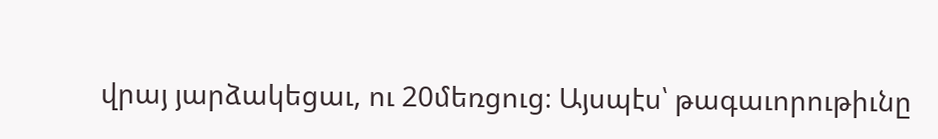վրայ յարձակեցաւ, ու 20մեռցուց։ Այսպէս՝ թագաւորութիւնը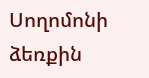Սողոմոնի ձեռքին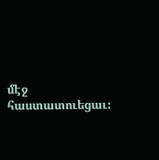մէջ հաստատուեցաւ։